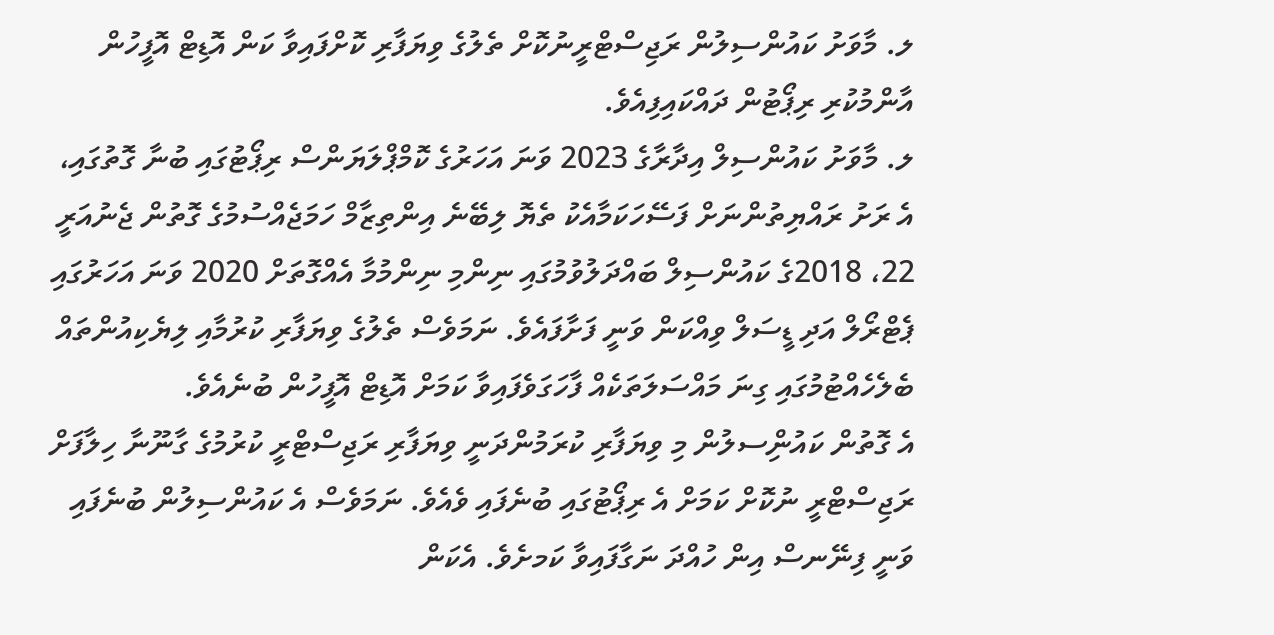ލ. މާވަށު ކައުންސިލުން ރަޖިސްޓްރީނުކޮށް ތެލުގެ ވިޔަފާރި ކޮށްފައިވާ ކަން އޮޑިޓް އޮފީހުން އާންމުކުރި ރިޕޯޓުން ދައްކައިފިއެވެ.
ލ. މާވަށު ކައުންސިލް އިދާރާގެ 2023 ވަނަ އަހަރުގެ ކޮމްޕްލަޔަންސް ރިޕޯޓުގައި ބުނާ ގޮތުގައި، އެ ރަށު ރައްޔިތުންނަށް ފަސޭހަކަމާއެކު ތެޔޮ ލިބޭނެ އިންތިޒާމް ހަމަޖެއްސުމުގެ ގޮތުން ޖެނުއަރީ 22، 2018ގެ ކައުންސިލް ބައްދަލުވުމުގައި ނިންމި ނިންމުމާ އެއްގޮތަށް 2020 ވަނަ އަހަރުގައި ޕެޓްރޯލް އަދި ޑީސަލް ވިއްކަން ވަނީ ފަށާފައެވެ. ނަމަވެސް ތެލުގެ ވިޔަފާރި ކުރުމާއި ލިޔެކިއުންތައް ބެލެހެއްޓުމުގައި ގިނަ މައްސަލަތަކެއް ފާހަގަވެފައިވާ ކަމަށް އޮޑިޓް އޮފީހުން ބުނެއެވެ.
އެ ގޮތުން ކައުންިސލުން މި ވިޔަފާރި ކުރަމުންދަނީ ވިޔަފާރި ރަޖިސްޓްރީ ކުރުމުގެ ގާނޫނާ ހިލާފަށް ރަޖިސްޓްރީ ނުކޮށް ކަމަށް އެ ރިޕޯޓުގައި ބުނެފައި ވެއެވެ. ނަމަވެސް އެ ކައުންސިލުން ބުނެފައި ވަނީ ފިނޭނސް އިން ހުއްދަ ނަގާފައިވާ ކަމށެވެ. އެކަން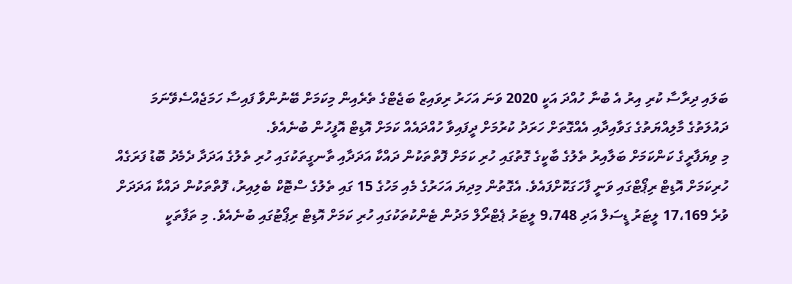ބަލައި ދިރާސާ ކުރި އިރު އެ ބުނާ ހުއްދަ އަކީ 2020 ވަނަ އަހަރު ރިވައިޒް ބަޖެޓްގެ ތެރެއިން މިކަމަށް ބޭނުންވާ ފައިސާ ހަމަޖެއްސެވޭނަމަ ދައުލަތުގެ މާލިއްޔަތުގެ ގަވާއިދާއި އެއްގޮތަށް ހަރަދު ކުރުމަށް ދީފައިވާ ހުއްދައެއް ކަމަށް އޮޑިޓް އޮފީހުން ބުނެއެވެ.
މި ވިޔަފާރީގެ ކަންކަމަށް ބަލާއިރު ތެލުގެ ބާކީގެ ގޮތުގައި ހުރި ކަމަށް ފޮތްތަކުން ދައްކާ އަދަދާއި ތާނގީތަކުގައި ހުރި ތެލުގެ އަދަދާ ދެމެދު ބޮޑު ފަރަގެއް ހުރިކަމަށް އޮޑިޓް ރިޕޯޓްގައި ވަނީ ފާހަގަކޮށްފައެވެ. އެގޮތުން މިދިޔަ އަހަރުގެ މެއި މަހުގެ 15 ގައި ތެލުގެ ސްޓޮކް ބެލިއިރު، ފޮތްތަކުން ދައްކާ އަދަދަށް ވުރެ 17،169 ލީޓަރު ޑީސަލް އަދި 9،748 ލީޓަރު ޕެޓްރޯލް މަދުން ޓެންކުތަކުގައި ހުރި ކަމަށް އޮޑިޓް ރިޕޯޓުގައި ބުނެއެވެ. މި ތަފާތަކީ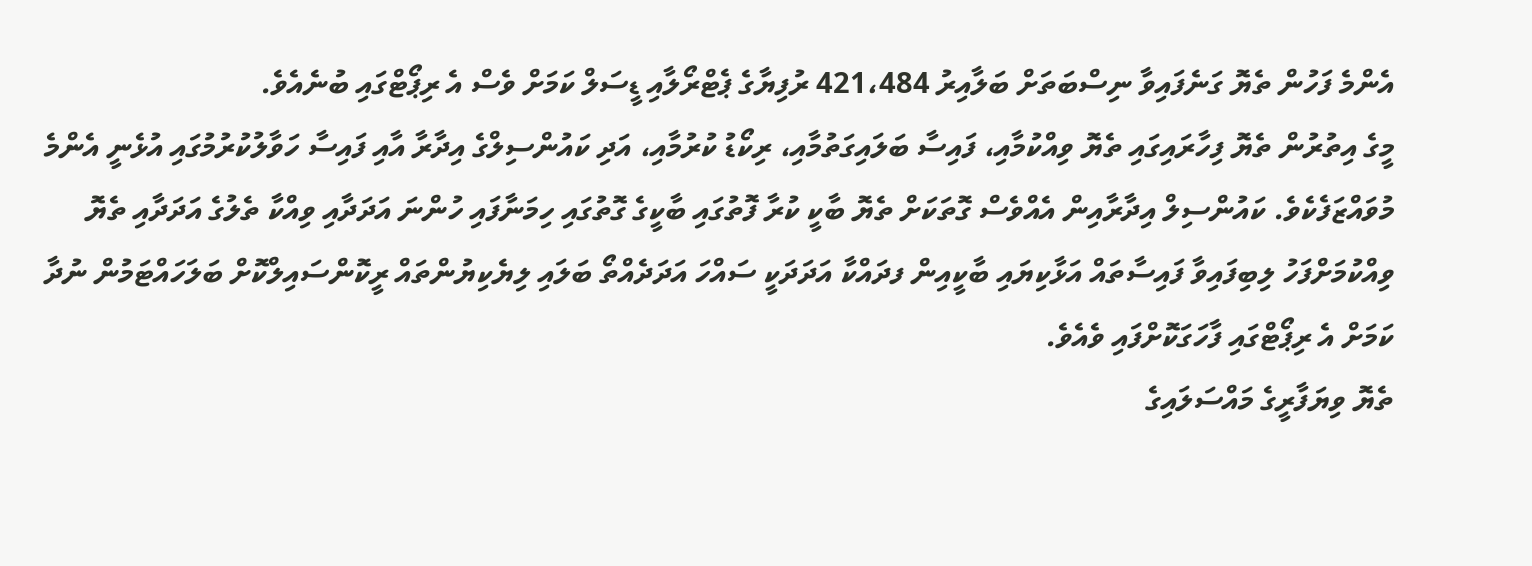އެންމެ ފަހުން ތެޔޮ ގަނެފައިވާ ނިސްބަތަށް ބަލާއިރު 421،484 ރުފިޔާގެ ޕެޓްރޯލާއި ޑީސަލް ކަމަށް ވެސް އެ ރިޕޯޓްގައި ބުނެއެވެ.
މީގެ އިތުރުން ތެޔޮ ފިހާރައިގައި ތެޔޮ ވިއްކުމާއި، ފައިސާ ބަލައިގަތުމާއި، ރިކޯޑު ކުރުމާއި، އަދި ކައުންސިލްގެ އިދާރާ އާއި ފައިސާ ހަވާލުކުރުމުގައި އުޅެނީ އެންމެ މުވައްޒަފެކެވެ. ކައުންސިލް އިދާރާއިން އެއްވެސް ގޮތަކަށް ތެޔޮ ބާކީ ކުރާ ފޮތުގައި ބާކީގެ ގޮތުގައި ހިމަނާފައި ހުންނަ އަދަދާއި ވިއްކާ ތެލުގެ އަދަދާއި ތެޔޮ ވިއްކުމަށްފަހު ލިބިފައިވާ ފައިސާތައް އަޅާކިޔައި ބާކީއިން ފދައްކާ އަދަދަކީ ސައްހަ އަދަދެއްތޯ ބަލައި ލިޔެކިޔުންތައް ރީކޮންސައިލްކޮށް ބަލަހައްޓަމުން ނުދާ ކަމަށް އެ ރިޕޯޓްގައި ފާހަގަކޮށްފައި ވެއެވެ.
ތެޔޮ ވިޔަފާރީގެ މައްސަލައިގެ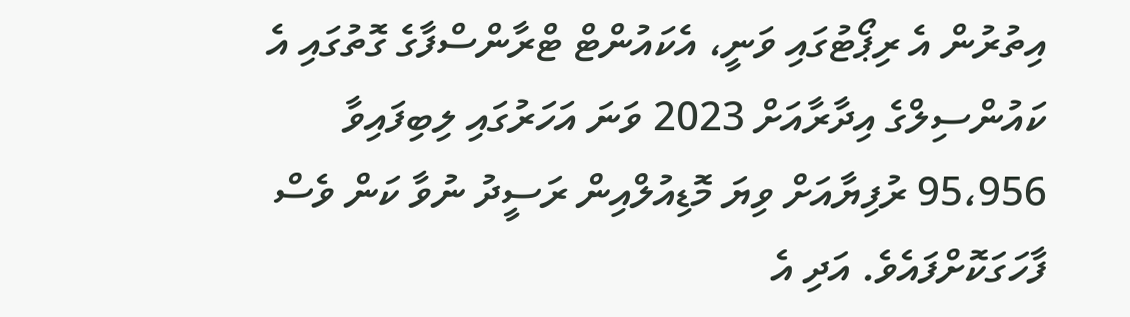އިތުރުން އެ ރިޕޯޓުގައި ވަނީ، އެކައުންޓް ޓްރާންސްފާގެ ގޮތުގައި އެ ކައުންސިލްގެ އިދާރާއަށް 2023 ވަނަ އަހަރުގައި ލިބިފައިވާ 95،956 ރުފިޔާއަށް ވިޔަ މޮޑިއުލްއިން ރަސީދު ނުވާ ކަން ވެސް ފާހަގަކޮށްފައެވެ. އަދި އެ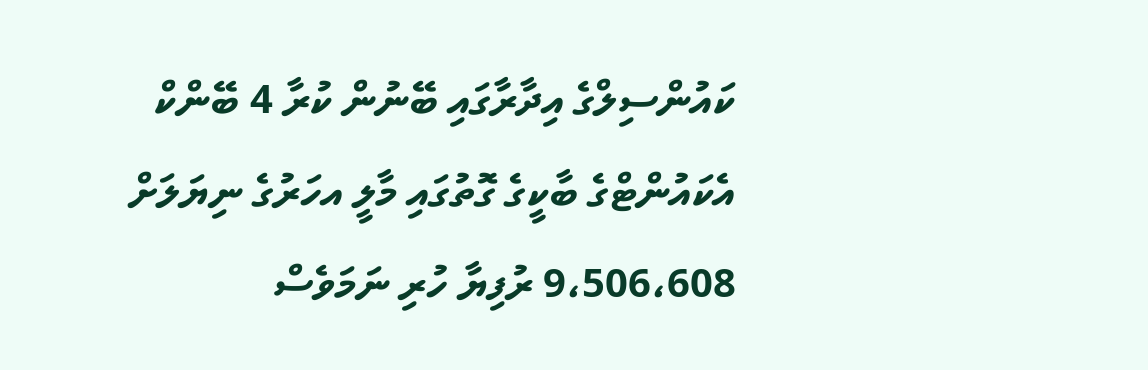ކައުންސިލްގެ އިދާރާގައި ބޭނުން ކުރާ 4 ބޭންކް އެކައުންޓްގެ ބާކީގެ ގޮތުގައި މާލީ އހަރުގެ ނިޔަލަށް 9،506،608 ރުފިޔާ ހުރި ނަމަވެސް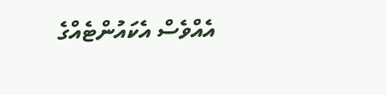އެއްވެސް އެކައުންޓެއްގެ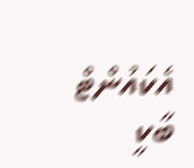އެކައުންޓް ބާކީ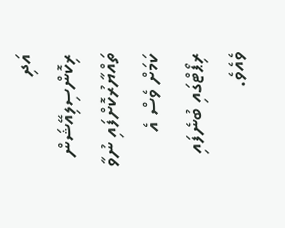އަދި ރިކޮންސިލިއޭޝަން ތައްޔާރުކޮށްފައި ނުވާ ކަމަށް ވެސް އެ ރިޕޯޓްގައި ބުނެފައި ވެއެވެ.